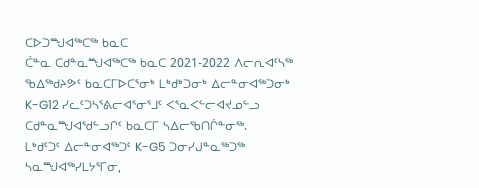ᑕᐅᑐᙳᐊᖅᑕᖅ ᑲᓇᑕ
ᑖᓐᓇ ᑕᑯᓐᓇᙳᐊᖅᑕᖅ ᑲᓇᑕ 2021-2022 ᐱᓕᕆᐊᑦᓴᖅ ᖃᐃᖅᑯᔨᕗᑦ ᑲᓇᑕᒥᐅᑕᕐᓂᒃ ᒪᒃᑯᒃᑐᓂᒃ ᐃᓕᓐᓂᐊᖅᑐᓂᒃ K-G12 ᓯᓚᑦᑐᓴᕐᕕᓕᐊᕐᓂᕐᒧᑦ ᐸᕐᓇᐸᓪᓕᐊᔪᓄᓪᓗ ᑕᑯᓐᓇᙳᐊᖁᓪᓗᒋᑦ ᑲᓇᑕᒥ ᓴᐃᓕᖃᑎᒌᓐᓂᖅ.
ᒪᒃᑯᑦᑐᑦ ᐃᓕᓐᓂᐊᖅᑐᑦ K-G5 ᑐᓂᓯᒍᓐᓇᖅᑐᖅ ᓴᓇᙳᐊᖅᓯᒪᔭᕐᒥᓂ,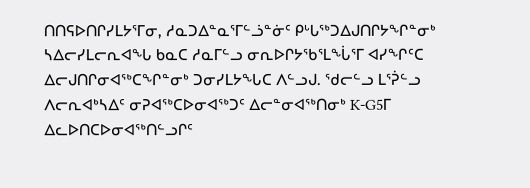ᑎᑎᕋᐅᑎᒋᓯᒪᔭᕐᒥᓂ, ᓱᓇᑐᐃᓐᓇᕐᒥᓪᓘᓐᓃᑦ ᑭᒡᒐᖅᑐᐃᒍᑎᒋᔭᖏᓐᓂᒃ ᓴᐃᓕᓯᒪᓕᕆᐊᖓ ᑲᓇᑕ ᓱᓇᒥᓪᓗ ᓂᕆᐅᒋᔭᖃᕐᒪᖔᕐᒥ ᐊᓯᖏᑦᑕ ᐃᓕᒍᑎᒋᓂᐊᖅᑕᖏᓐᓂᒃ ᑐᓂᓯᒪᔭᖓᑕ ᐱᓪᓗᒍ. ᖁᓕᓪᓗ ᒪᕐᕉᓪᓗ ᐱᓕᕆᐊᒃᓴᐃᑦ ᓂᕈᐊᖅᑕᐅᓂᐊᖅᑐᑦ ᐃᓕᓐᓂᐊᖅᑎᓂᒃ K-G5ᒥ ᐃᓚᐅᑎᑕᐅᓂᐊᖅᑎᓪᓗᒋᑦ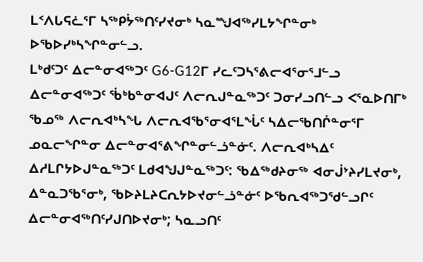ᒪᑉᐱᒐᕋᓛᕐᒥ ᓴᖅᑭᔮᖅᑎᑦᓯᔪᓂᒃ ᓴᓇᙳᐊᖅᓯᒪᔭᖏᓐᓂᒃ ᐅᖃᐅᓯᒃᓴᖏᓐᓂᓪᓗ.
ᒪᒃᑯᑦᑐᑦ ᐃᓕᓐᓂᐊᖅᑐᑦ G6-G12ᒥ ᓯᓚᑦᑐᓴᕐᕕᓕᐊᕐᓂᕐᒧᓪᓗ ᐃᓕᓐᓂᐊᖅᑐᑦ ᖄᒃᑲᓐᓂᐊᒍᑦ ᐱᓕᕆᒍᓐᓇᖅᑐᑦ ᑐᓂᓯᓗᑎᓪᓗ ᐸᕐᓇᐅᑎᒥᒃ ᖃᓄᖅ ᐱᓕᕆᐊᒃᓴᖓ ᐱᓕᕆᐊᖃᕐᓂᐊᕐᒪᖔᑦ ᓴᐃᓕᖃᑎᒌᓐᓂᕐᒥ ᓄᓇᓕᖏᓐᓂ ᐃᓕᓐᓂᐊᕐᕕᖏᓐᓂᓪᓘᓐᓃᑦ. ᐱᓕᕆᐊᒃᓴᐃᑦ ᐃᓱᒪᒋᔭᐅᒍᓐᓇᖅᑐᑦ ᒪᑯᐊᖑᒍᓐᓇᖅᑐᑦ: ᖃᐃᖅᑯᔨᓂᖅ ᐊᓂᒎᔾᔨᓯᒪᔪᓂᒃ, ᐃᓐᓇᑐᖃᕐᓂᒃ, ᖃᐅᔨᒪᔨᑕᕆᔭᐅᔪᓂᓪᓘᓐᓃᑦ ᐅᖃᕆᐊᖅᑐᖁᓪᓗᒋᑦ ᐃᓕᓐᓂᐊᖅᑎᑦᓯᒍᑎᐅᔪᓂᒃ; ᓴᓇᓗᑎᑦ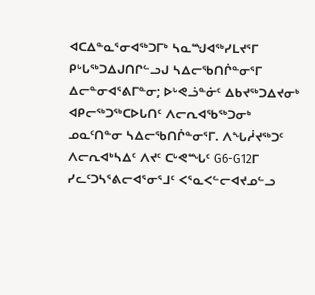ᐊᑕᐃᓐᓇᕐᓂᐊᖅᑐᒥᒃ ᓴᓇᙳᐊᖅᓯᒪᔪᕐᒥ ᑭᒡᒐᖅᑐᐃᒍᑎᒋᓪᓗᒍ ᓴᐃᓕᖃᑎᒌᓐᓂᕐᒥ ᐃᓕᓐᓂᐊᕐᕕᒥᓐᓂ; ᐅᒡᕙᓘᓐᓃᑦ ᐃᑲᔪᖅᑐᐃᔪᓂᒃ ᐊᑭᓕᖅᑐᖅᑕᐅᒐᑎᑦ ᐱᓕᕆᐊᖃᖅᑐᓂᒃ ᓄᓇᑦᑎᓐᓂ ᓴᐃᓕᖃᑎᒌᓐᓂᕐᒥ. ᐱᖓᓲᔪᖅᑐᑦ ᐱᓕᕆᐊᒃᓴᐃᑦ ᐱᔪᑦ ᑕᒡᕙᙵᑦ G6-G12ᒥ ᓯᓚᑦᑐᓴᕐᕕᓕᐊᕐᓂᕐᒧᑦ ᐸᕐᓇᐸᓪᓕᐊᔪᓄᓪᓗ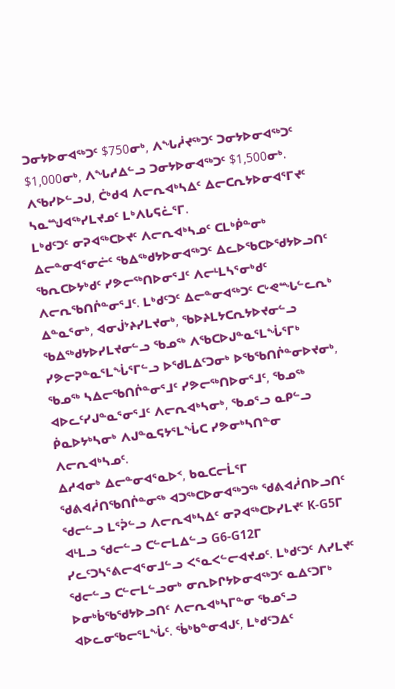ᑐᓂᔭᐅᓂᐊᖅᑐᑦ $750ᓂᒃ, ᐱᖓᓲᔪᖅᑐᑦ ᑐᓂᔭᐅᓂᐊᖅᑐᑦ $1,000ᓂᒃ, ᐱᖓᓱᐃᓪᓗ ᑐᓂᔭᐅᓂᐊᖅᑐᑦ $1,500ᓂᒃ. ᐱᖃᓯᐅᓪᓗᒍ, ᑖᒃᑯᐊ ᐱᓕᕆᐊᒃᓴᐃᑦ ᐃᓕᑕᕆᔭᐅᓂᐊᕐᒥᔪᑦ ᓴᓇᙳᐊᖅᓯᒪᔪᓄᑦ ᒪᒃᐱᒐᕋᓛᕐᒥ.
ᒪᒃᑯᑦᑐᑦ ᓂᕈᐊᖅᑕᐅᔪᑦ ᐱᓕᕆᐊᒃᓴᓄᑦ ᑕᒪᒃᑮᓐᓂᒃ ᐃᓕᓐᓂᐊᕐᓂᓖᑦ ᖃᐃᖅᑯᔭᐅᓂᐊᖅᑐᑦ ᐃᓚᐅᖃᑕᐅᖁᔭᐅᓗᑎᑦ ᖃᕆᑕᐅᔭᒃᑯᑦ ᓯᕗᓕᖅᑎᐅᓂᕐᒧᑦ ᐱᓕᒻᒪᓴᕐᓂᒃᑯᑦ ᐱᓕᕆᖃᑎᒌᓐᓂᕐᒧᑦ. ᒪᒃᑯᑦᑐᑦ ᐃᓕᓐᓂᐊᖅᑐᑦ ᑕᒡᕙᙵᓪᓚᕆᒃ ᐃᓐᓇᕐᓂᒃ, ᐊᓂᒎᔾᔨᓯᒪᔪᓂᒃ, ᖃᐅᔨᒪᔭᑕᕆᔭᐅᔪᓂᓪᓗ ᖃᐃᖅᑯᔭᐅᓯᒪᔪᓂᓪᓗ ᖃᓄᖅ ᐱᖃᑕᐅᒍᓐᓇᕐᒪᖔᕐᒥᒃ ᓯᕗᓕᕈᓐᓇᕐᒪᖔᕐᒥᓪᓗ ᐅᖁᒪᐃᑦᑐᓂᒃ ᐅᖃᖃᑎᒌᓐᓂᐅᔪᓂᒃ, ᖃᓄᖅ ᓴᐃᓕᖃᑎᒌᓐᓂᕐᒧᑦ ᓯᕗᓕᖅᑎᐅᓂᕐᒧᑦ, ᖃᓄᖅ ᐊᐅᓚᑦᓯᒍᓐᓇᕐᓂᕐᒧᑦ ᐱᓕᕆᐊᒃᓴᓂᒃ, ᖃᓄᕐᓗ ᓇᑭᓪᓗ ᑮᓇᐅᔭᒃᓴᓂᒃ ᐱᒍᓐᓇᕋᔭᕐᒪᖔᑕ ᓯᕗᓂᒃᓴᑎᓐᓂ ᐱᓕᕆᐊᒃᓴᓄᑦ.
ᐃᓱᐊᓂᒃ ᐃᓕᓐᓂᐊᕐᓇᐅᑉ, ᑲᓇᑕᓕᒫᕐᒥ ᖁᕕᐊᓲᑎᖃᑎᒌᓐᓂᖅ ᐊᑐᖅᑕᐅᓂᐊᖅᑐᖅ ᖁᕕᐊᓲᑎᐅᓗᑎᑦ ᖁᓕᓪᓗ ᒪᕐᕉᓪᓗ ᐱᓕᕆᐊᒃᓴᐃᑦ ᓂᕈᐊᖅᑕᐅᓯᒪᔪᑦ K-G5ᒥ ᐊᒻᒪᓗ ᖁᓕᓪᓗ ᑕᓪᓕᒪᐃᓪᓗ G6-G12ᒥ ᓯᓚᑦᑐᓴᕐᕕᓕᐊᕐᓂᒧᓪᓗ ᐸᕐᓇᐸᓪᓕᐊᔪᓄᑦ. ᒪᒃᑯᑦᑐᑦ ᐱᓯᒪᔪᑦ ᖁᓕᓪᓗ ᑕᓪᓕᒪᓪᓗᓂᒃ ᓂᕆᐅᒋᔭᐅᓂᐊᖅᑐᑦ ᓇᐃᑦᑐᒥᒃ ᐅᓂᒃᑳᖃᖁᔭᐅᓗᑎᑦ ᐱᓕᕆᐊᒃᓴᒥᓐᓂ ᖃᓄᕐᓗ ᐊᐅᓚᓂᖃᓕᕐᒪᖔᑦ. ᖄᒃᑲᓐᓂᐊᒍᑦ, ᒪᒃᑯᑦᑐᐃᑦ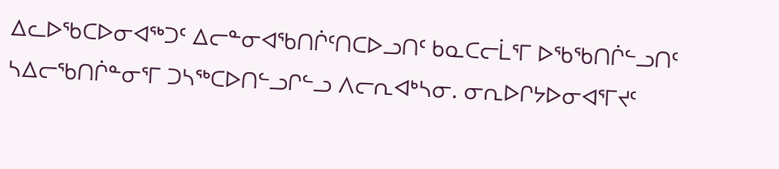ᐃᓚᐅᖃᑕᐅᓂᐊᖅᑐᑦ ᐃᓕᓐᓂᐊᖃᑎᒌᑦᑎᑕᐅᓗᑎᑦ ᑲᓇᑕᓕᒫᕐᒥ ᐅᖃᖃᑎᒌᓪᓗᑎᑦ ᓴᐃᓕᖃᑎᒌᓐᓂᕐᒥ ᑐᓴᖅᑕᐅᑎᓪᓗᒋᓪᓗ ᐱᓕᕆᐊᒃᓴᓂ. ᓂᕆᐅᒋᔭᐅᓂᐊᕐᒥᔪᑦ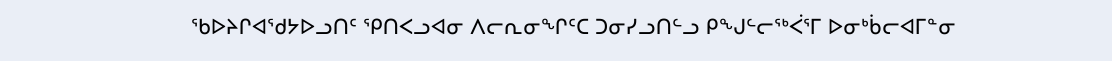ᖃᐅᔨᒋᐊᖁᔭᐅᓗᑎᑦ ᕿᑎᐸᓗᐊᓂ ᐱᓕᕆᓂᖏᑦᑕ ᑐᓂᓯᓗᑎᓪᓗ ᑭᖑᓪᓕᖅᐹᕐᒥ ᐅᓂᒃᑳᓕᐊᒥᓐᓂ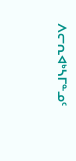ᐱᓕᕆᐊᒃᓴᒥᓐᓄᑦ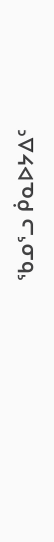ᖃᓄᕐᓗ ᑮᓇᐅᔭᐃᑦ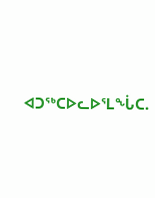ᐊᑐᖅᑕᐅᓚᐅᕐᒪᖔᑕ.